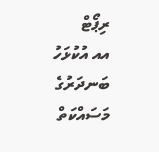ރިޕޯޓް
އއ އުކުޅަހު ބަނދަރުގެ މަސައްކަތް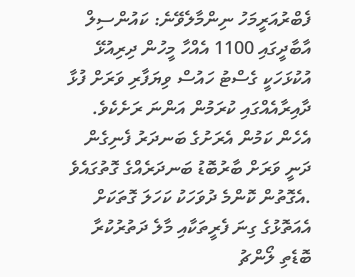ފެބްރުއަރީމަހު ނިންމާލެވޭނެ: ކައުންސިލް
އާބާދީގައި 1100 އެއްހާ މީހުން ދިރިއުޅޭ އުކުޅަހަކީ ގެސްޓު ހައުސް ވިޔަފާރި ވަރަށް ފުޅާ ދާއިރާއެއްގައި ކުރަމުން އަންނަ ރަށެކެވެ. އެހެން ކަމުން އެރަށުގެ ބަނދަރު ފެނިގެން ދަނީ ވަރަށް ބާރުބޮޑު ބަނދަރެއްގެ ގޮތުގައެވެ .އެގޮތުން ކޮންމެ ދުވަހަކު ކަހަލަ ގޮތަކަށް އެއަތޮޅުގެ ގިނަ ފެރީތަކާއި މާލެ ދަތުރުކުރާ ބޮޑެތި ލޯންޗު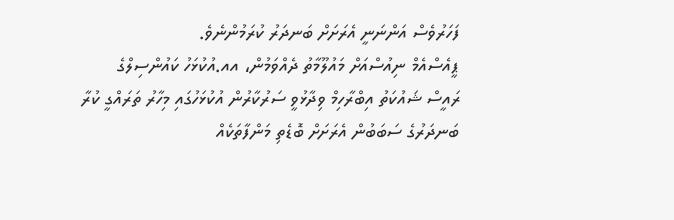ފަހަރުވެސް އަންނަނީ އެރަށަށް ބަނދަރު ކުރަމުންނެވެ.
ޕީއެސްއެމް ނިއުސްއަށް މައުލޫމާތު ދެއްވަމުން، އއ.އުކުޅަހު ކައުންސިލްގެ ރައީސް ޝައުކަތު އިބްރާހިމް ވިދާޅުވީ ސަރުކާރުން އުކުޅަހުގައި މިހާރު ތަރައްގީ ކުރާ ބަނދަރުގެ ސަބަބުން އެރަށަށް ބޮޑެތި މަންފާތަކެއް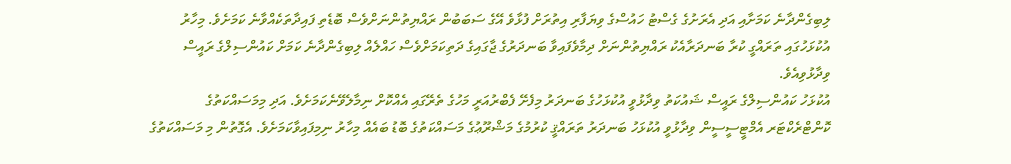ލިބިގެންދާނެ ކަމަށާއި އަދި އެރަށުގެ ގެސްޓު ހައުސްގެ ވިޔަފާރި އިތުރަށް ފުޅާވެ އޭގެ ސަބަބުން ރައްޔިތުންނަށްވެސް ބޮޑެތި ފައިދާތަކެއްވާނެ ކަމަށެވެ. މިހާރު އުކުޅަހުގައި ތަރައްގީ ކުރާ ބަނދަރާއެކު ރައްޔިތުންނަށް ދިމާވެފައިވާ ބަނދަރުގެ ޖާގައިގެ ދަތިކަމަށްވެސް ހައްލެއް ލިބިގެންދާނެ ކަމަށް ކައުންސިލްގެ ރައީސް ވިދާޅުވިއެވެ.
އުކުޅަހު ކައުންސިލްގެ ރައީސް ޝައުކަތު ވިދާޅުވީ އުކުޅަހުގެ ބަނދަރު މިފެށޭ ފެބްރުއަރީ މަހުގެ ތެރޭގައި އެއްކޮށް ނިމާލެވޭނެކަމަށެވެ. އަދި މިމަސައްކަތުގެ ކޮންޓްރެކްޓަރ އެމްޓީސީސީން ވިދާޅުވީ އުކުޅަހު ބަނދަރު ތަރައްޤީ ކުރުމުގެ މަޝްރޫޢުގެ މަސައްކަތުގެ ބޮޑު ބައެއް މިހާރު ނިމިފައިވާކަމަށެވެ. އެގޮތުން މި މަސައްކަތުގެ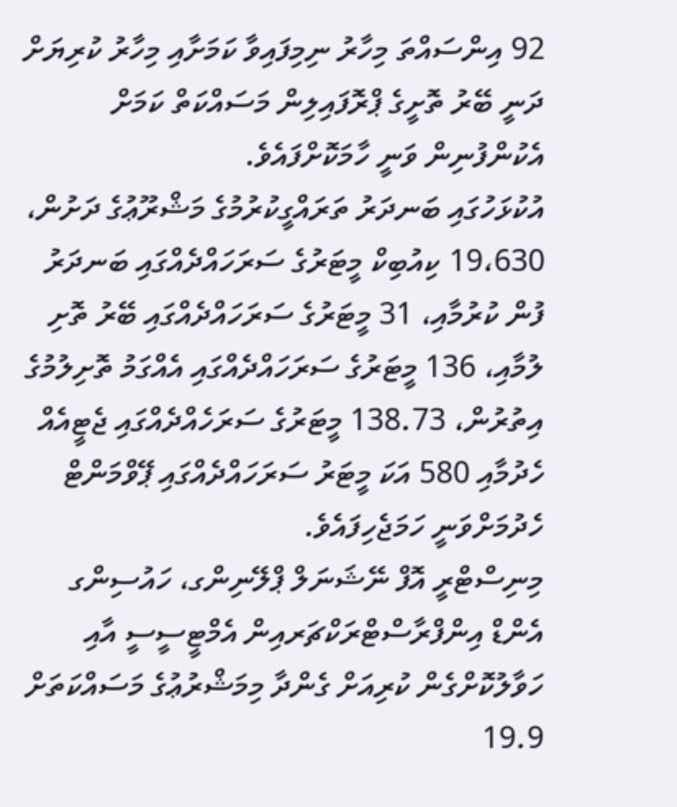92 އިންސައްތަ މިހާރު ނިމިފައިވާ ކަމަށާއި މިހާރު ކުރިޔަށް ދަނީ ބޭރު ތޮށީގެ ޕްރޮފައިލިން މަސައްކަތް ކަމަށް އެކުންފުނިން ވަނީ ހާމަކޮށްފައެވެ.
އުކުޅަހުގައި ބަނދަރު ތަރައްގީކުރުމުގެ މަޝްރޫޢުގެ ދަށުން، 19،630 ކިއުބިކް މީޓަރުގެ ސަރަހައްދެއްގައި ބަނދަރު ފުން ކުރުމާއި، 31 މީޓަރުގެ ސަރަހައްދެއްގައި ބޭރު ތޮށި ލުމާއި، 136 މީޓަރުގެ ސަރަހައްދެއްގައި އެއްގަމު ތޮށިލުމުގެ އިތުރުން، 138.73 މީޓަރުގެ ސަރަހެއްދެއްގައި ޖެޓީއެއް ހެދުމާއި 580 އަކަ މީޓަރު ސަރަހައްދެއްގައި ޕޭވްމަންޓް ހެދުމަށްވަނީ ހަމަޖެހިފައެވެ.
މިނިސްޓްރީ އޮފް ނޭޝަނަލް ޕްލޭނިންގ، ހައުސިންގ އެންޑް އިންފްރާސްޓްރަކްޗަރއިން އެމްޓީސީސީ އާއި ހަވާލުކޮށްގެން ކުރިއަށް ގެންދާ މިމަޝްރުޢުގެ މަސައްކަތަށް 19.9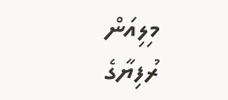މިލިއަން ރުފިޔާގެ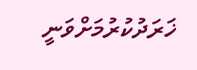ޚަރަދުކުރުމަށްވަނީ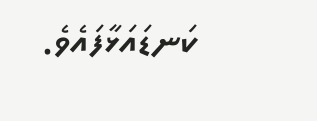ކަނޑައަޅާފައެވެ.